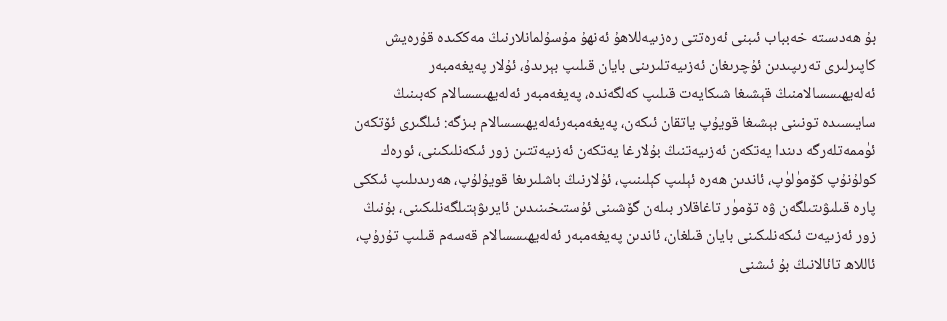بۇ ھەدىستە خەبباب ئىبنى ئەرەتتى رەزىيەللاھۇ ئەنھۇ مۇسۇلمانلارنىڭ مەككىدە قۇرەيش كاپىرلىرى تەرىپىدىن ئۇچرىغان ئەزىيەتلىرىنى بايان قىلىپ بېرىدۇ، ئۇلار پەيغەمبەر ئەلەيھىسسالامنىڭ قېشىغا شىكايەت قىلىپ كەلگەندە، پەيغەمبەر ئەلەيھىسسالام كەبىنىڭ سايىسىدە تونىنى بېشىغا قويۇپ ياتقان ئىكەن، پەيغەمبەرئەلەيھىسسالام بىزگە: ئىلگىرى ئۆتكەن ئۈممەتلەرگە دىندا يەتكەن ئەزىيەتنىڭ بۇلارغا يەتكەن ئەزىيەتتىن زور ئىكەنلىكىنى، ئورەك كولۇنۇپ كۆمۈلۈپ، ئاندىن ھەرە ئېلىپ كېلىنىپ، ئۇلارنىڭ باشلىرىغا قويۇلۇپ، ھەرىدىلىپ ئىككى پارە قىلىۋىتىلگەن ۋە تۆمۈر تاغاقلار بىلەن گۆشىنى ئۇستىخىنىدىن ئايرىۋېتىلگەنلىكىنى، بۇنىڭ زور ئەزىيەت ئىكەنلىكىنى بايان قىلغان، ئاندىن پەيغەمبەر ئەلەيھىسسالام قەسەم قىلىپ تۇرۇپ، ئاللاھ تائالانىڭ بۇ ئىشنى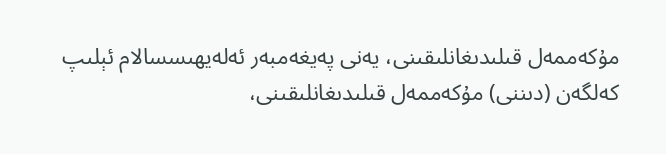مۇكەممەل قىلىدىغانلىقىنى، يەنى پەيغەمبەر ئەلەيھىسسالام ئېلىپ كەلگەن (دىننى) مۇكەممەل قىلىدىغانلىقىنى،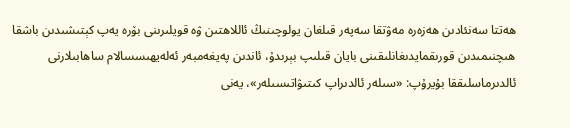ھەتتا سەنئادىن ھەزەرە مەۋتقا سەپەر قىلغان يولوچىنىڭ ئاللاھتىن ۋە قويلىرىنى بۆرە يەپ كېتىشىدىن باشقا ھىچنىمىدىن قورىقمايدىغانلىقىنى بايان قىلىپ بېرىدۇ، ئاندىن پەيغەمبەر ئەلەيھىسسالام ساھابىلارنى ئالدىرماسلىققا بۇيرۇپ: «سىلەر ئالدىراپ كىتىۋاتىسىلەر»، يەنى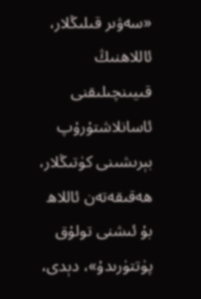«سەۋىر قىلىڭلار، ئاللاھنىڭ قىيىنچىلىقنى ئاسانلاشتۇرۇپ بېرىشىنى كۈتىڭلار، ھەقىقەتەن ئاللاھ بۇ ئىشنى تولۇق پۈتتۈرىدۇ»، دېدى،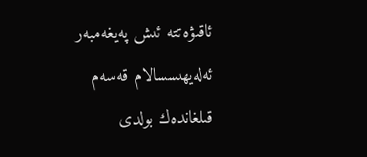ئاقىۋەتتە ئىش پەيغەمبەر ئەلەيھىسسالام قەسەم قىلغاندەك بولدى